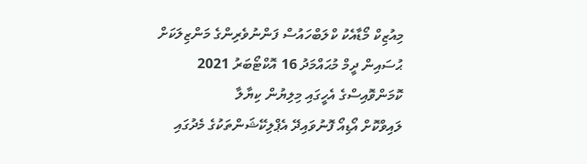މިއުޒިކް މޯޑާއެކު ކްލަބްހައުސް ފަންނުވެރިންގެ މަންޒިލަކަށް
ޙުސައިން ދީމް މުޙައްމަދު 16 އޮކްޓޯބަރު 2021
ކޮމަންވޮއިސްގެ އެހީގައި މިލިޔުން ކިޔާލާ
ލައިވްކޮށް އޯޑިއޯ ފޮނުވައިދޭ އެޕްލިކޭޝަންތަކުގެ މެދުގައި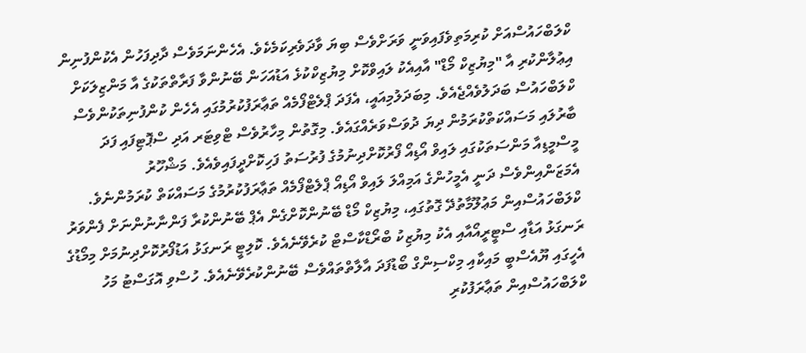ކްލަބްހައުސްއަށް ކުރިމަތިވެފައިވަނީ ވަރަށްވެސް ބިޔަ ވާދަވެރިކަމެކެވެ. އެހެންނަމަވެސް ދާދިފަހުން އެކުންފުނިން އިޢުލާންކުރި އާ "މިޔުޒިކް މޯޑް" އާއިއެކު ލައިވްކޮށް މިޔުޒިކްކުޅެ އަޑުއަހަން ބޭނުންވާ ފަރާތްތަކުގެ އާ މަންޒިލަކަށް ކްލަބްހައުސް ބަދަލުވެއްޖެއެވެ. މިބަދަލުމިއައީ، އެފަދަ ޕްލެޓްފޯމެއް ތަޢާރަފުކުރުމުގައި އެހެން ކުންފުނިތަކުންވެސް ބާރުލައި މަސައްކަތްކުރަމުން ދިޔަ ދުވަސްވަރެއްގައެވެ. މިގޮތުން މިހާރުވެސް ޓްވިޓަރ އަދި ސްޕޮޓިފައި ފަދަ މީސްމީޑިއާ މަންސަތަކުގައި ލައިވް އޯޑިއޯ ފޯރުކޮށްދިނުމުގެ ފުރުސަތު ފަހިކޮށްދީފައިވެއެވެ. މަޝްހޫރު އެމަޒަންއިންވެސް ދަނީ އެމީހުންގެ އަމިއްލަ ލައިވް އޯޑިއޯ ޕްލެޓްފޯމެއް ތަޢާރަފުކުރުމުގެ މަސައްކަތް ކުރަމުންނެވެ.
ކްލަބްހައުސްއިން މަޢުލޫމާތުދޭ ގޮތުގައި، މިޔުޒިކް މޯޑް ބޭނުންކޮށްގެން އެޕް ބޭނުންކުރާ ފަންނާނުންނަށް ފެންވަރު ރަނގަޅު އަޑާއި ސްޓީރީއޯއާއި އެކު މިޔުޒިކު ބްރޯޑްކާސްޓް ކުރެވޭނެއެވެ. ކޮލިޓީ ރަނގަޅު އަޑުފޯރުކޮށްދިނުމަށް މިމޯޑުގެ އެހީގައި ޔޫއެސްބީ މައިކާއި މިކްސިންގް ބޯޑުފަދަ އާލާތްތައްވެސް ބޭނުންކުރެވޭނެއެވެ. ހުސްވި އޮގަސްޓު މަހު ކްލަބްހައުސްއިން ތަޢާރަފުކުރި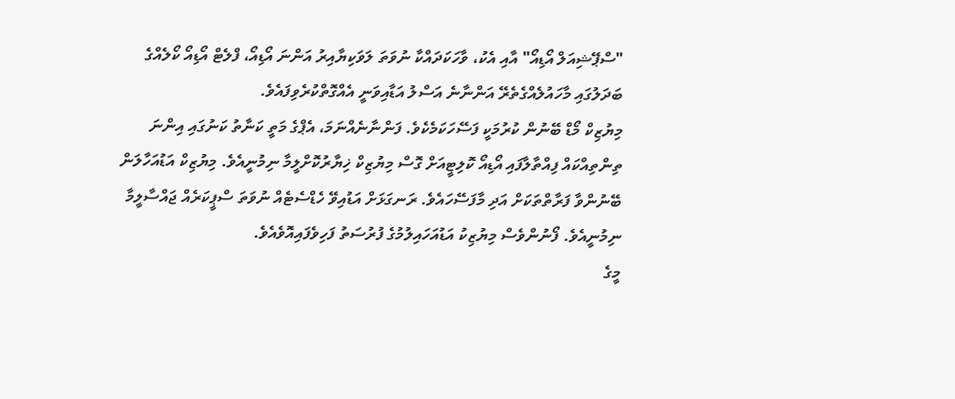"ސްޕޭޝިއަލް އޯޑިއޯ" އާއި އެކު، ވާހަކަދައްކާ ނުވަތަ ލަވަކިޔާއިރު އަންނަ އޯޑިއޯ، ފްލެޓް އޯޑިއޯ ކޯލެއްގެ ބަދަލުގައި މާހައުލެއްގެތެރޭ އަންނާނެ އަސްލު އަޑާއިވަނީ އެއްގޮތްކުރެވިފައެވެ.
މިޔުޒިކް މޯޑް ބޭނުން ކުރުމަކީ ފަސޭހަކަމެކެވެ. ފަންނާނެއްނަމަ، އެޕްގެ މަތީ ކަނާތު ކަނުގައި އިންނަ ތިންތިއްކައް ފިއްތާލާފައި އޯޑިއޯ ކޮލިޓީއަށް ގޮސް މިޔުޒިކް ޚިޔާރުކޮށްލީމާ ނިމުނީއެވެ. މިޔުޒިކް އަޑުއަހާލަން ބޭނުންވާ ފަރާތްތަކަށް އަދި މާފަސޭހައެވެ. ރަނގަޅަށް އަޑުއިވޭ ހެޑްސެޓެއް ނުވަތަ ސްޕީކަރެއް ޖައްސާލީމާ ނިމުނީއެވެ. ފޯނުންވެސް މިޔުޒިކު އަޑުއަހައިލުމުގެ ފުރުސަތު ފަހިވެފައިއޮވެއެވެ.
މީގެ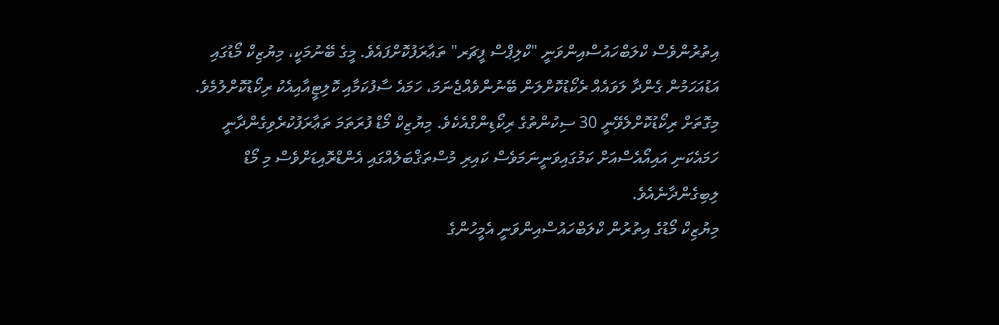އިތުރުންވެސް ކްލަބްހައުސްއިންވަނީ "ކްލިޕްސް ފީޗަރ" ތަޢާރަފުކޮށްފައެވެ. މީގެ ބޭނުމަކީ، މިޔުޒިކް މޯޑުގައި އަޑުއަހަމުން ގެންދާ ލަވައެއް ރެކޯޑުކޮށްލަން ބޭނުންވެއްޖެނަމަ، ހަމައެ ސާފުކަމާއި ކޮލިޓީއާއިއެކު ރިކޯޑުކޮށްލުމެވެ. މިގޮތަށް ރިކޯޑުކޮށްލެވޭނީ 30 ސިކުންތުގެ ރިކޯޑިންގްއެކެވެ. މިޔުޒިކް މޯޑް ފުރަތަމަ ތަޢާރަފުކުރެވިގެންދާނީ ހަމައެކަނި އައިއޯއެސްއަށް ކަމުގައިވަނީނަމަވެސް ކައިރި މުސްތަޤްބަލެއްގައި އެންޑްރޮއިޑަށްވެސް މި މޯޑް ލިބިގެންދާނެއެވެ.
މިޔުޒިކް މޯޑުގެ އިތުރުން ކްލަބްހައުސްއިންވަނީ އެމީހުންގެ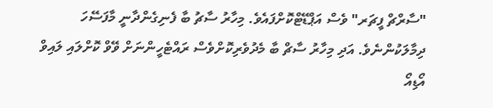"ސާރްޗް ފީޗަރ" ވެސް އަޕްޑޭޓްކޮށްފައެވެ. މިހާރު ސާޗު ބާ ފެނިގެންދާނީ މާފަސޭހަ ދިމާލަކުންނެވެ. އަދި މިހާރު ސާޗް ބާ މެދުވެރިކޮށްވެސް ރައްޓެހީންނަށް ވޭވް ކޮށްލައި ލައިވް އޯޑިއޯ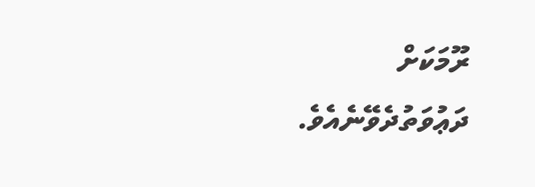ރޫމަކަށް ދަޢުވަތުދެވޭނެއެވެ.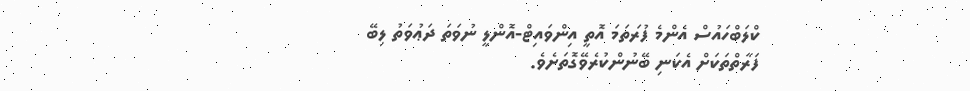ކްލަބްހައުސް އެންމެ ފުރަތަމަ އޮތީ އިންވައިޓް-އޮންލީ ނުވަތަ ދަޢުވަތު ލިބޭ ފަރާތްތަކަށް އެކަނި ބޭނުންކުރެވޭގޮތަށެވެ.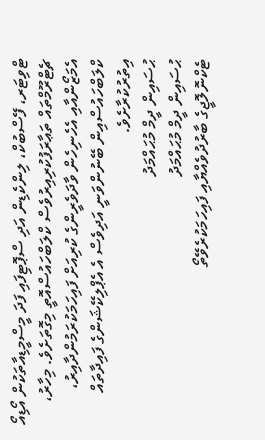ޓްވިޓަރ، ފޭސްބުކް، ލިންކެޑިން އަދި ސްޕޮޓިފައި ފަދަ މީސްމީޑިއާތަކުން އޯޑިއޯ ޗެޓްރޫމްތައް ތަޢާރަފުކުރިއިރުވެސް ކްލަބްހައުސްއޮތީ މިގޮތަށެވެ. މިހާރު، އެމަޒޯންއާއި އެހެނިހެން ވާދަވެރީންގެ ކުރިއަށް ފައިހަމަކުރަމުންދާއިރު، ކްލަބްހައުސްއިން ބޭނުންވަނީ އަދިވެސް އެ އެޕްލިކޭޝަންގެ ފައިދާތައް އިތުރުކުރާށެވެ.
ޙުސައިން ދީމް މުޙައްމަދު
ޙުސައިން ދީމް މުޙައްމަދު
ޓެކްނޮލޮޖީގެ ބާރުދުވެއްޔާއި ފައިހަމަކުރެވޭތޯ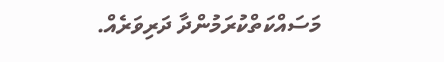މަސައްކަތްކުރަމުންދާ ދަރިވަރެއް.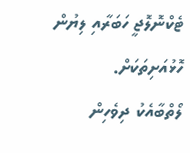ޓެކްނޮލޮޖީ ހަބަރާއި ލިޔުން ހޮޅުއަށިތަކަށް.
ލޯތްބާއެކު ދިވެހިން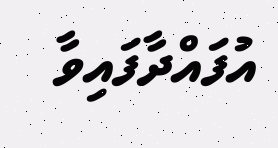އުފައްދާފައިވާ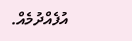އުފެއްދުމެއް.